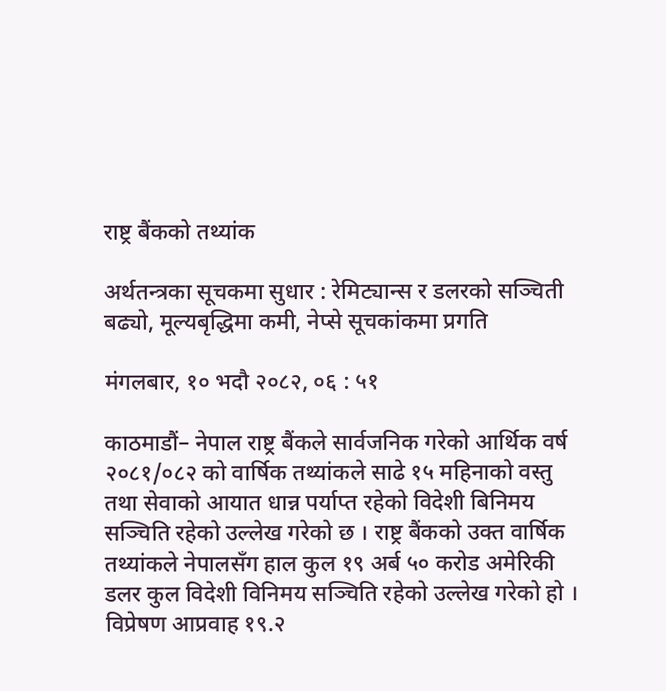राष्ट्र बैंकको तथ्यांक

अर्थतन्त्रका सूचकमा सुधार : रेमिट्यान्स र डलरको सञ्चिती बढ्यो, मूल्यबृद्धिमा कमी, नेप्से सूचकांकमा प्रगति

मंगलबार, १० भदौ २०८२, ०६ : ५१

काठमाडौं– नेपाल राष्ट्र बैंकले सार्वजनिक गरेको आर्थिक वर्ष २०८१/०८२ को वार्षिक तथ्यांकले साढे १५ महिनाको वस्तु तथा सेवाको आयात धान्न पर्याप्त रहेको विदेशी बिनिमय सञ्चिति रहेको उल्लेख गरेको छ । राष्ट्र बैंकको उक्त वार्षिक तथ्यांकले नेपालसँग हाल कुल १९ अर्ब ५० करोड अमेरिकी डलर कुल विदेशी विनिमय सञ्चिति रहेको उल्लेख गरेको हो । विप्रेषण आप्रवाह १९.२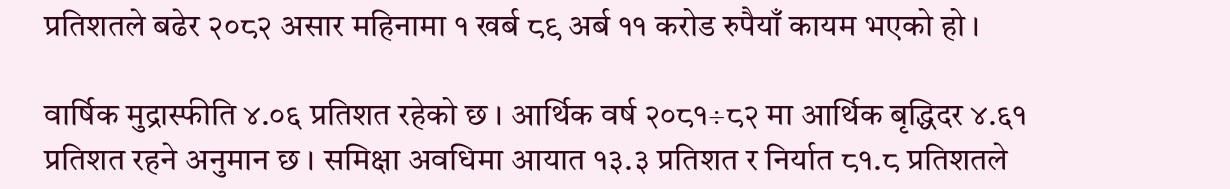प्रतिशतले बढेर २०८२ असार महिनामा १ खर्ब ८९ अर्ब ११ करोड रुपैयाँ कायम भएको हो ।

वार्षिक मुद्रास्फीति ४.०६ प्रतिशत रहेको छ । आर्थिक वर्ष २०८१÷८२ मा आर्थिक बृद्धिदर ४.६१ प्रतिशत रहने अनुमान छ । समिक्षा अवधिमा आयात १३.३ प्रतिशत र निर्यात ८१.८ प्रतिशतले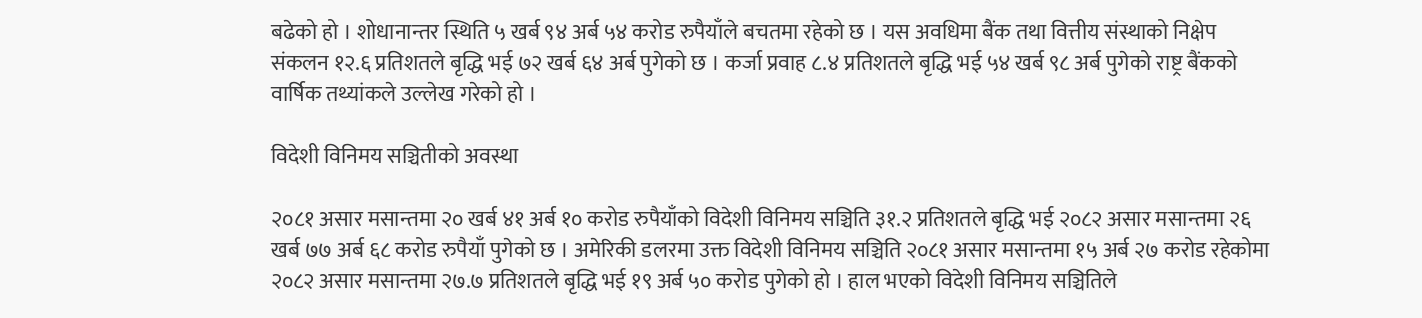बढेको हो । शोधानान्तर स्थिति ५ खर्ब ९४ अर्ब ५४ करोड रुपैयाँले बचतमा रहेको छ । यस अवधिमा बैंक तथा वित्तीय संस्थाको निक्षेप संकलन १२.६ प्रतिशतले बृद्धि भई ७२ खर्ब ६४ अर्ब पुगेको छ । कर्जा प्रवाह ८.४ प्रतिशतले बृद्धि भई ५४ खर्ब ९८ अर्ब पुगेको राष्ट्र बैंकको वार्षिक तथ्यांकले उल्लेख गरेको हो ।

विदेशी विनिमय सञ्चितीको अवस्था

२०८१ असार मसान्तमा २० खर्ब ४१ अर्ब १० करोड रुपैयाँको विदेशी विनिमय सञ्चिति ३१.२ प्रतिशतले बृद्धि भई २०८२ असार मसान्तमा २६ खर्ब ७७ अर्ब ६८ करोड रुपैयाँ पुगेको छ । अमेरिकी डलरमा उक्त विदेशी विनिमय सञ्चिति २०८१ असार मसान्तमा १५ अर्ब २७ करोड रहेकोमा २०८२ असार मसान्तमा २७.७ प्रतिशतले बृद्धि भई १९ अर्ब ५० करोड पुगेको हो । हाल भएको विदेशी विनिमय सञ्चितिले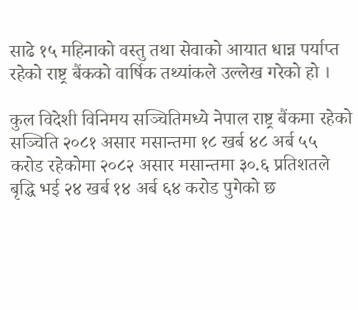साढे १५ महिनाको वस्तु तथा सेवाको आयात धान्न पर्याप्त रहेको राष्ट्र बैंकको वार्षिक तथ्यांकले उल्लेख गरेको हो ।

कुल विदेशी विनिमय सञ्चितिमध्ये नेपाल राष्ट्र बैंकमा रहेको सञ्चिति २०८१ असार मसान्तमा १८ खर्ब ४८ अर्ब ५५ करोड रहेकोमा २०८२ असार मसान्तमा ३०.६ प्रतिशतले बृद्धि भई २४ खर्ब १४ अर्ब ६४ करोड पुगेको छ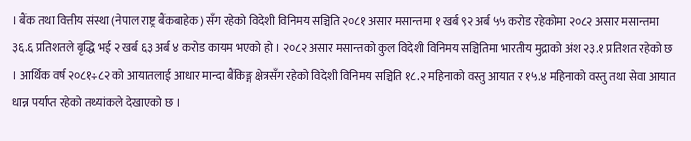। बैंक तथा वित्तीय संस्था (नेपाल राष्ट्र बैंकबाहेक) सँग रहेको विदेशी विनिमय सञ्चिति २०८१ असार मसान्तमा १ खर्ब ९२ अर्ब ५५ करोड रहेकोमा २०८२ असार मसान्तमा ३६.६ प्रतिशतले बृद्धि भई २ खर्ब ६३ अर्ब ४ करोड कायम भएको हो । २०८२ असार मसान्तको कुल विदेशी विनिमय सञ्चितिमा भारतीय मुद्राको अंश २३.१ प्रतिशत रहेको छ । आर्थिक वर्ष २०८१÷८२ को आयातलाई आधार मान्दा बैंकिङ्ग क्षेत्रसँग रहेको विदेशी विनिमय सञ्चिति १८.२ महिनाको वस्तु आयात र १५.४ महिनाको वस्तु तथा सेवा आयात धान्न पर्याप्त रहेको तथ्यांकले देखाएको छ ।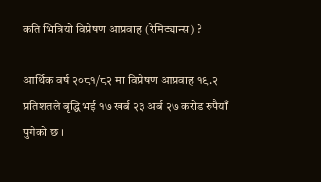कति भित्रियो विप्रेषण आप्रवाह (रेमिट्यान्स) ?

आर्थिक वर्ष २०८१/८२ मा विप्रेषण आप्रवाह १९.२ प्रतिशतले बृद्धि भई १७ खर्ब २३ अर्ब २७ करोड रुपैयाँ पुगेको छ ।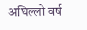अघिल्लो वर्ष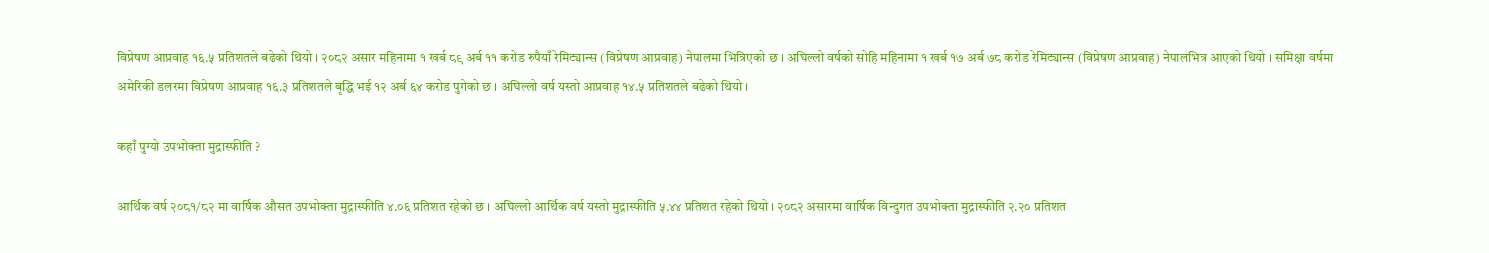विप्रेषण आप्रवाह १६.५ प्रतिशतले बढेको थियो । २०८२ असार महिनामा १ खर्ब ८९ अर्ब ११ करोड रुपैयाँ रेमिट्यान्स (विप्रेषण आप्रवाह) नेपालमा भित्रिएको छ । अघिल्लो वर्षको सोहि महिनामा १ खर्ब १७ अर्ब ७८ करोड रेमिट्यान्स (विप्रेषण आप्रवाह) नेपालभित्र आएको थियो । समिक्षा वर्षमा अमेरिकी डलरमा विप्रेषण आप्रवाह १६.३ प्रतिशतले बृद्धि भई १२ अर्ब ६४ करोड पुगेको छ । अघिल्लो वर्ष यस्तो आप्रवाह १४.५ प्रतिशतले बढेको थियो ।

कहाँ पुग्यो उपभोक्ता मुद्रास्फीति ?

आर्थिक वर्ष २०८१/८२ मा वार्षिक औसत उपभोक्ता मुद्रास्फीति ४.०६ प्रतिशत रहेको छ । अघिल्लो आर्थिक वर्ष यस्तो मुद्रास्फीति ५.४४ प्रतिशत रहेको थियो । २०८२ असारमा वार्षिक विन्दुगत उपभोक्ता मुद्रास्फीति २.२० प्रतिशत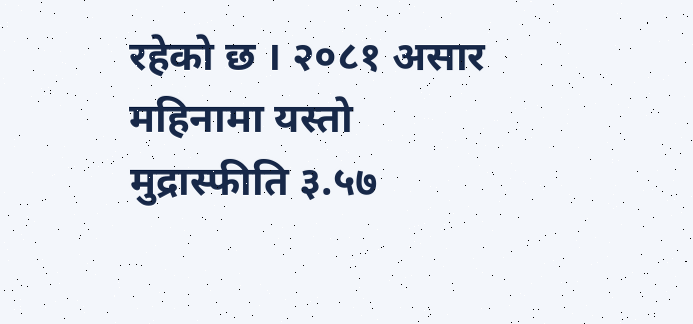रहेको छ । २०८१ असार महिनामा यस्तो मुद्रास्फीति ३.५७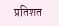प्रतिशत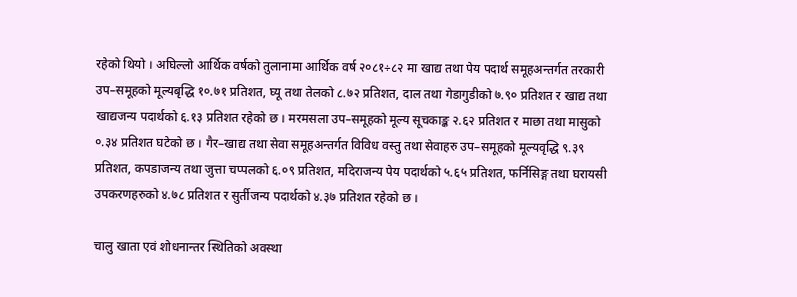रहेको थियो । अघिल्लो आर्थिक वर्षको तुलानामा आर्थिक वर्ष २०८१÷८२ मा खाद्य तथा पेय पदार्थ समूहअन्तर्गत तरकारी उप–समूहको मूल्यबृद्धि १०.७१ प्रतिशत, घ्यू तथा तेलको ८.७२ प्रतिशत, दाल तथा गेडागुडीको ७.९० प्रतिशत र खाद्य तथा खाद्यजन्य पदार्थको ६.१३ प्रतिशत रहेको छ । मरमसला उप–समूहको मूल्य सूचकाङ्क २.६२ प्रतिशत र माछा तथा मासुको ०.३४ प्रतिशत घटेको छ । गैर–खाद्य तथा सेवा समूहअन्तर्गत विविध वस्तु तथा सेवाहरु उप–समूहको मूल्यवृद्धि ९.३९ प्रतिशत, कपडाजन्य तथा जुत्ता चप्पलको ६.०९ प्रतिशत, मदिराजन्य पेय पदार्थको ५.६५ प्रतिशत, फर्निसिङ्ग तथा घरायसी उपकरणहरुको ४.७८ प्रतिशत र सुर्तीजन्य पदार्थको ४.३७ प्रतिशत रहेको छ ।

चालु खाता एवं शोधनान्तर स्थितिको अवस्था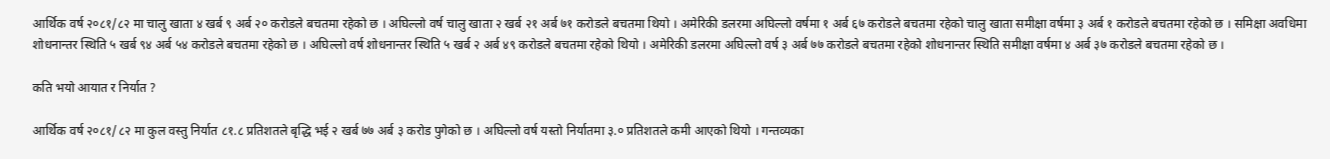आर्थिक वर्ष २०८१/८२ मा चालु खाता ४ खर्ब ९ अर्ब २० करोडले बचतमा रहेको छ । अघिल्लो वर्ष चालु खाता २ खर्ब २१ अर्ब ७१ करोडले बचतमा थियो । अमेरिकी डलरमा अघिल्लो वर्षमा १ अर्ब ६७ करोडले बचतमा रहेको चालु खाता समीक्षा वर्षमा ३ अर्ब १ करोडले बचतमा रहेको छ । समिक्षा अवधिमा शोधनान्तर स्थिति ५ खर्ब ९४ अर्ब ५४ करोडले बचतमा रहेको छ । अघिल्लो वर्ष शोधनान्तर स्थिति ५ खर्ब २ अर्ब ४९ करोडले बचतमा रहेको थियो । अमेरिकी डलरमा अघिल्लो वर्ष ३ अर्ब ७७ करोडले बचतमा रहेको शोधनान्तर स्थिति समीक्षा वर्षमा ४ अर्ब ३७ करोडले बचतमा रहेको छ ।

कति भयो आयात र निर्यात ?

आर्थिक वर्ष २०८१/८२ मा कुल वस्तु निर्यात ८१.८ प्रतिशतले बृद्धि भई २ खर्ब ७७ अर्ब ३ करोड पुगेको छ । अघिल्लो वर्ष यस्तो निर्यातमा ३.० प्रतिशतले कमी आएको थियो । गन्तव्यका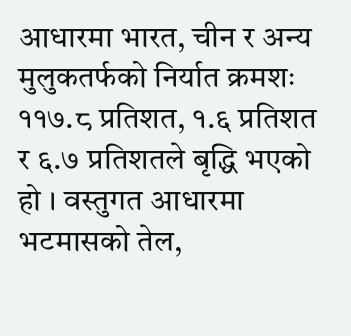आधारमा भारत, चीन र अन्य मुलुकतर्फको निर्यात क्रमशः ११७.८ प्रतिशत, १.६ प्रतिशत र ६.७ प्रतिशतले बृद्धि भएको हो । वस्तुगत आधारमा भटमासको तेल,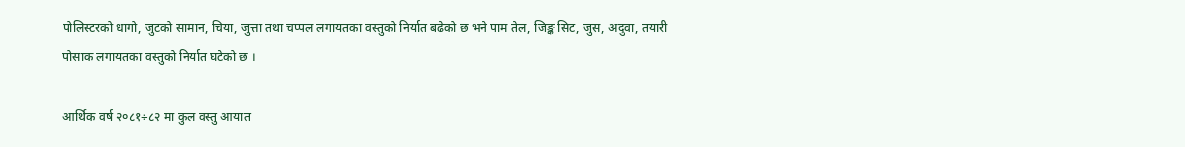पोलिस्टरको धागो, जुटको सामान, चिया, जुत्ता तथा चप्पल लगायतका वस्तुको निर्यात बढेको छ भने पाम तेल, जिङ्क सिट, जुस, अदुवा, तयारी पोसाक लगायतका वस्तुको निर्यात घटेको छ ।

आर्थिक वर्ष २०८१÷८२ मा कुल वस्तु आयात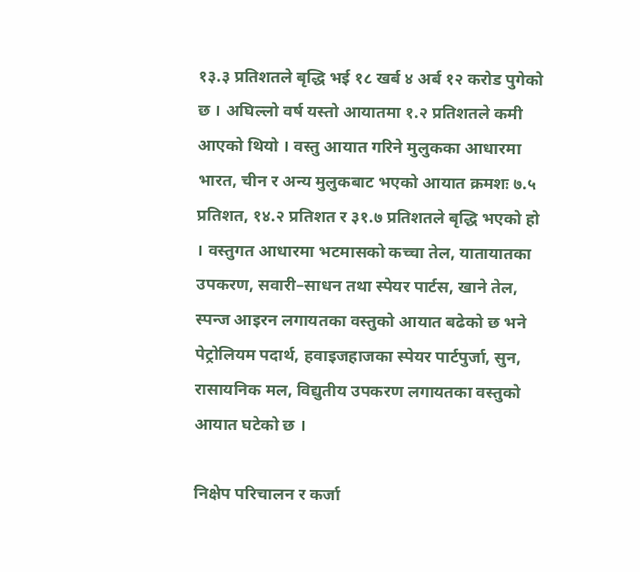१३.३ प्रतिशतले बृद्धि भई १८ खर्ब ४ अर्ब १२ करोड पुगेको छ । अघिल्लो वर्ष यस्तो आयातमा १.२ प्रतिशतले कमी आएको थियो । वस्तु आयात गरिने मुलुकका आधारमा भारत, चीन र अन्य मुलुकबाट भएको आयात क्रमशः ७.५ प्रतिशत, १४.२ प्रतिशत र ३१.७ प्रतिशतले बृद्धि भएको हो । वस्तुगत आधारमा भटमासको कच्चा तेल, यातायातका उपकरण, सवारी–साधन तथा स्पेयर पार्टस, खाने तेल, स्पन्ज आइरन लगायतका वस्तुको आयात बढेको छ भने पेट्रोलियम पदार्थ, हवाइजहाजका स्पेयर पार्टपुर्जा, सुन, रासायनिक मल, विद्युतीय उपकरण लगायतका वस्तुको आयात घटेको छ ।

निक्षेप परिचालन र कर्जा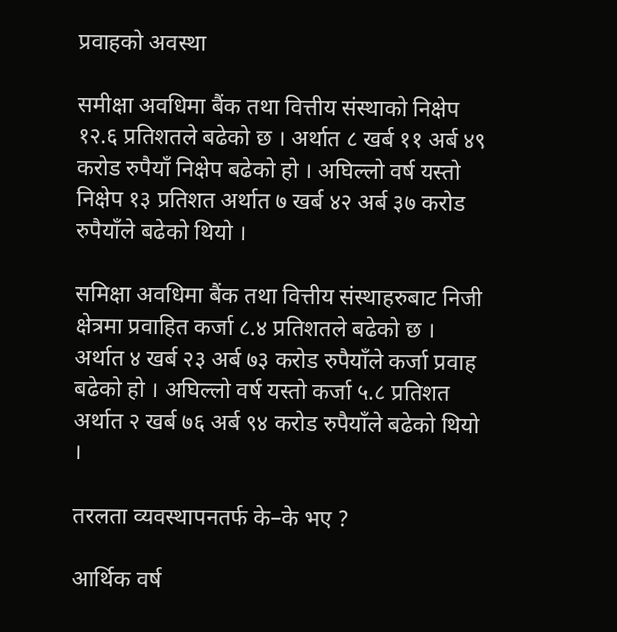प्रवाहको अवस्था

समीक्षा अवधिमा बैंक तथा वित्तीय संस्थाको निक्षेप १२.६ प्रतिशतले बढेको छ । अर्थात ८ खर्ब ११ अर्ब ४९ करोड रुपैयाँ निक्षेप बढेको हो । अघिल्लो वर्ष यस्तो निक्षेप १३ प्रतिशत अर्थात ७ खर्ब ४२ अर्ब ३७ करोड रुपैयाँले बढेको थियो ।

समिक्षा अवधिमा बैंक तथा वित्तीय संस्थाहरुबाट निजी क्षेत्रमा प्रवाहित कर्जा ८.४ प्रतिशतले बढेको छ । अर्थात ४ खर्ब २३ अर्ब ७३ करोड रुपैयाँले कर्जा प्रवाह बढेको हो । अघिल्लो वर्ष यस्तो कर्जा ५.८ प्रतिशत अर्थात २ खर्ब ७६ अर्ब ९४ करोड रुपैयाँले बढेको थियो ।

तरलता व्यवस्थापनतर्फ के–के भए ?

आर्थिक वर्ष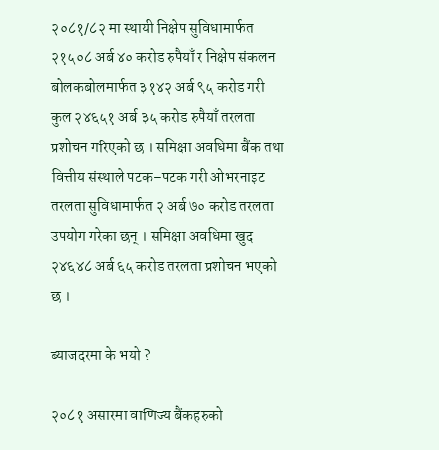२०८१/८२ मा स्थायी निक्षेप सुविधामार्फत २१५०८ अर्ब ४० करोड रुपैयाँ र निक्षेप संकलन बोलकबोलमार्फत ३१४२ अर्ब ९५ करोड गरी कुल २४६५१ अर्ब ३५ करोड रुपैयाँ तरलता प्रशोचन गरिएको छ । समिक्षा अवधिमा बैंक तथा वित्तीय संस्थाले पटक–पटक गरी ओभरनाइट तरलता सुविधामार्फत २ अर्ब ७० करोड तरलता उपयोग गरेका छन् । समिक्षा अवधिमा खुद २४६४८ अर्ब ६५ करोड तरलता प्रशोचन भएको छ ।

ब्याजदरमा के भयो ?

२०८१ असारमा वाणिज्य बैंकहरुको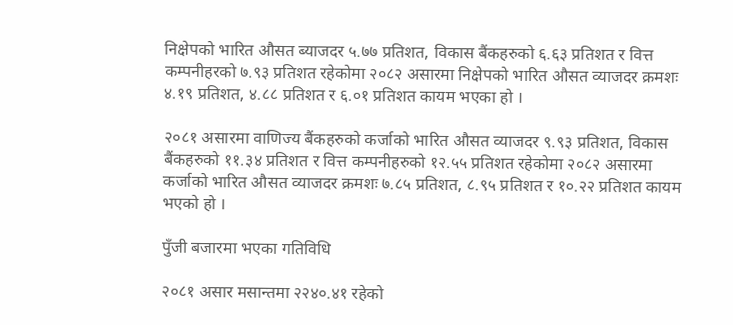निक्षेपको भारित औसत ब्याजदर ५.७७ प्रतिशत, विकास बैंकहरुको ६.६३ प्रतिशत र वित्त कम्पनीहरको ७.९३ प्रतिशत रहेकोमा २०८२ असारमा निक्षेपको भारित औसत व्याजदर क्रमशः ४.१९ प्रतिशत, ४.८८ प्रतिशत र ६.०१ प्रतिशत कायम भएका हो ।

२०८१ असारमा वाणिज्य बैंकहरुको कर्जाको भारित औसत व्याजदर ९.९३ प्रतिशत, विकास बैंकहरुको ११.३४ प्रतिशत र वित्त कम्पनीहरुको १२.५५ प्रतिशत रहेकोमा २०८२ असारमा कर्जाको भारित औसत व्याजदर क्रमशः ७.८५ प्रतिशत, ८.९५ प्रतिशत र १०.२२ प्रतिशत कायम भएको हो ।

पुँजी बजारमा भएका गतिविधि

२०८१ असार मसान्तमा २२४०.४१ रहेको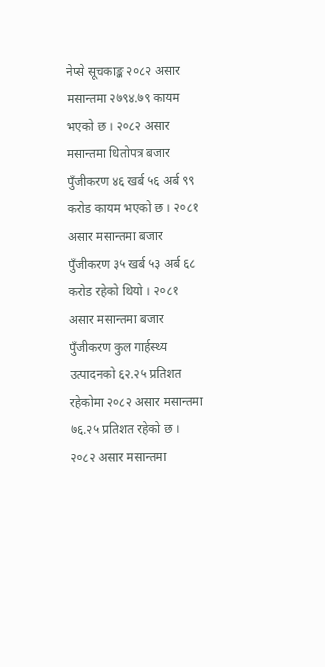नेप्से सूचकाङ्क २०८२ असार मसान्तमा २७९४.७९ कायम भएको छ । २०८२ असार मसान्तमा धितोपत्र बजार पुँजीकरण ४६ खर्ब ५६ अर्ब ९९ करोड कायम भएको छ । २०८१ असार मसान्तमा बजार पुँजीकरण ३५ खर्ब ५३ अर्ब ६८ करोड रहेको थियो । २०८१ असार मसान्तमा बजार पुँजीकरण कुल गार्हस्थ्य उत्पादनको ६२.२५ प्रतिशत रहेकोमा २०८२ असार मसान्तमा ७६.२५ प्रतिशत रहेको छ । २०८२ असार मसान्तमा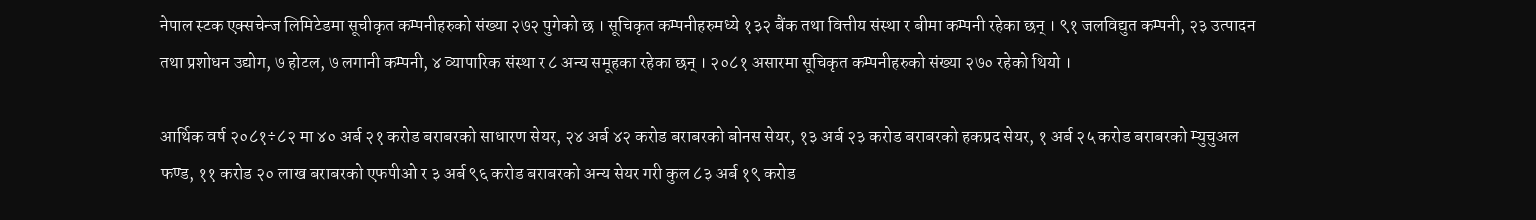नेपाल स्टक एक्सचेन्ज लिमिटेडमा सूचीकृत कम्पनीहरुको संख्या २७२ पुगेको छ । सूचिकृत कम्पनीहरुमध्ये १३२ बैंक तथा वित्तीय संस्था र बीमा कम्पनी रहेका छन् । ९१ जलविद्युत कम्पनी, २३ उत्पादन तथा प्रशोधन उद्योग, ७ होटल, ७ लगानी कम्पनी, ४ व्यापारिक संस्था र ८ अन्य समूहका रहेका छन् । २०८१ असारमा सूचिकृत कम्पनीहरुको संख्या २७० रहेको थियो ।

आर्थिक वर्ष २०८१÷८२ मा ४० अर्ब २१ करोड बराबरको साधारण सेयर, २४ अर्ब ४२ करोड बराबरको बोनस सेयर, १३ अर्ब २३ करोड बराबरको हकप्रद सेयर, १ अर्ब २५ करोड बराबरको म्युचुअल फण्ड, ११ करोड २० लाख बराबरको एफपीओ र ३ अर्ब ९६ करोड बराबरको अन्य सेयर गरी कुल ८३ अर्ब १९ करोड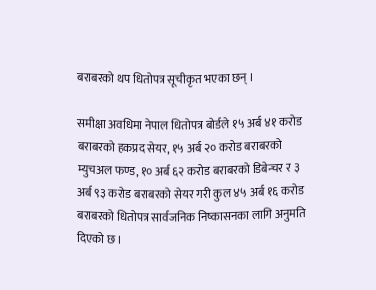बराबरको थप धितोपत्र सूचीकृत भएका छन् ।

समीक्षा अवधिमा नेपाल धितोपत्र बोर्डले १५ अर्ब ४१ करोड बराबरको हकप्रद सेयर, १५ अर्ब २० करोड बराबरको म्युचअल फण्ड, १० अर्ब ६२ करोड बराबरको डिबेन्चर र ३ अर्ब ९३ करोड बराबरको सेयर गरी कुल ४५ अर्ब १६ करोड बराबरको धितोपत्र सार्वजनिक निष्कासनका लागि अनुमति दिएको छ ।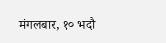मंगलबार, १० भदौ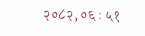२०८२, ०६ : ५१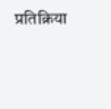प्रतिक्रिया